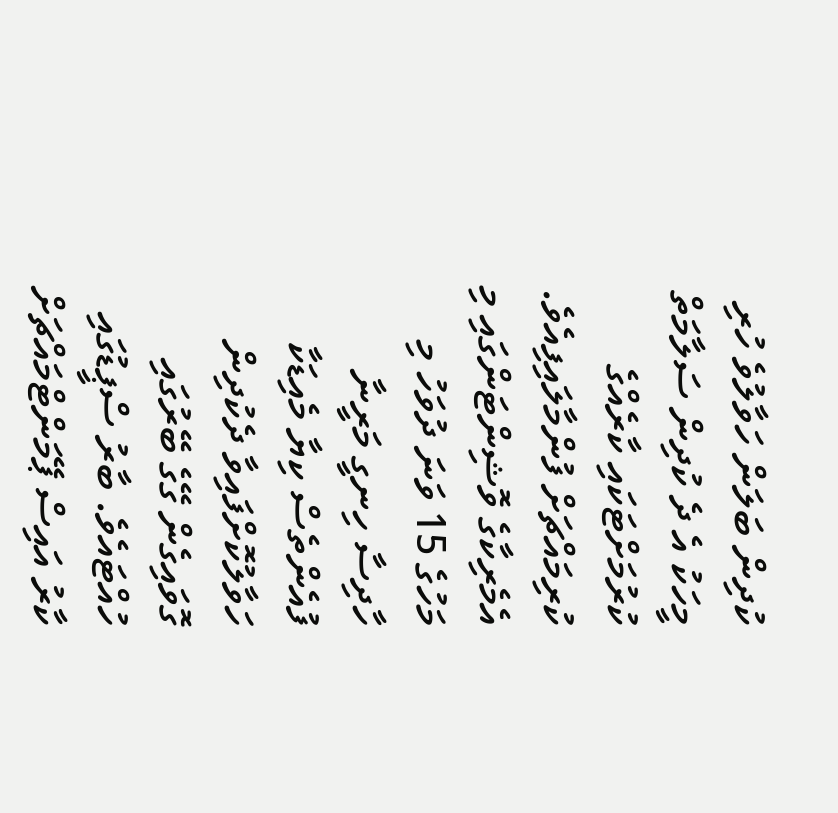ކުދިން ބަލަން ހަވާލުވެ ހުރި މީހަކު އެ ދެ ކުދިން ސަލާމަތް ކުރުމަށްޓަކައި ކާރެއްގެ ކުރިމައްޗަށް ފުންމާލައިފިއެވެ.
އެމެރިކާގެ ވޮޝިންޓަންގައި މި މަހުގެ 15 ވަނަ ދުވަހު މި ހާދިސާ ހިނގީ މަރީނާ ފުއެންތެސް ކިޔާ މެއިޑަކާ ހަވާލުކޮށްފައިވާ ދެކުދިން ގޮވައިގެން ގޭގެ ބޭރުގައި ހުއްޓައެވެ. ބާރު ސްޕީޑުގައި ކާރު އައިސް ޕޭމަންޓްމައްޗަށް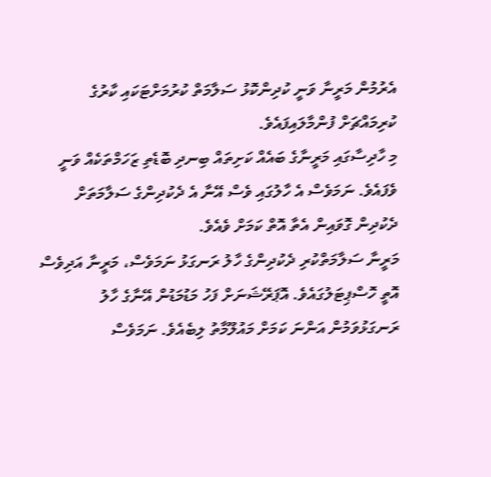އެރުމުން މަރީނާ ވަނީ ކުދިންކޮޅު ސަލާމަތް ކުރުމަށްޓަކައި ކާރުގެ ކުރިމައްޗަށް ފުންމާލައިފައެވެ.
މި ހާދިސާގައި މަރީނާގެ ބައެއް ކަށިތައް ބިނދި ބޮޑެތި ޒަހަމްތަކެއް ވަނީ ވެފައެވެ. ނަމަވެސް އެ ހާލުގައި ވެސް އޭނާ އެ ދެކުދިންގެ ސަލާމަތަށް ދެކުދިން ގޮވައިން އެތާ އޮތް ކަމަށް ވެއެވެ.
މަރީނާ ސަލާމަތްކުރި ދެކުދިންގެ ހާލު ރަނގަޅު ނަމަވެސް، މަރީނާ އަދިވެސް އޮތީ ހޮސްޕިޓަލުގައެވެ. އޮޕަރޭޝަނަށް ފަހު މަޑުމަޑުން އޭނާގެ ހާލު ރަނގަޅުވަމުން އަންނަ ކަމަށް މައުލޫމާތު ލިބެއެވެ. ނަމަވެސް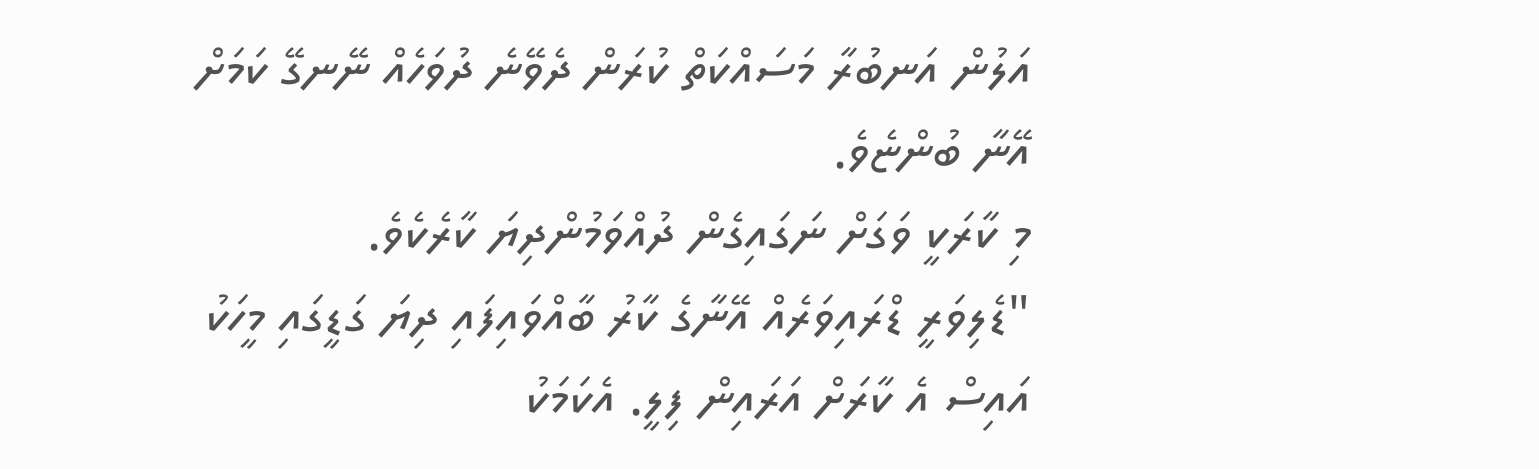އަލުން އަނބުރާ މަސައްކަތް ކުރަން ދެވޭނެ ދުވަހެއް ނޭނގޭ ކަމަށް އޭނާ ބުންޏެވެ.
މި ކާރަކީ ވަގަށް ނަގައިގެން ދުއްވަމުންދިޔަ ކާރެކެވެ.
"ޑެލިވަރީ ޑްރައިވަރެއް އޭނާގެ ކާރު ބާއްވައިފައި ދިޔަ ގަޑީގައި މީހަކު އައިސް އެ ކާރަށް އަރައިން ފިލީ. އެކަމަކު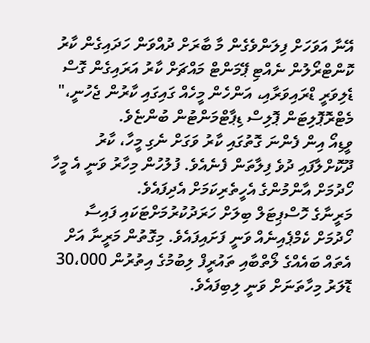އޭނާ އަވަހަށް ފިލަންވެގެން މާ ބާރަށް ދުއްވަން ހަދައިގެން ކާރު ކޮންޓްރޯލުން ނެއްޓި ޕޭމަންޓް މައްޗަށް ކާރު އަރައިގެން ގޮސް ޑެލިވަރީ ޑްރައިވަރާއި، އަންހެން މީހެއް ގައިގައި ކާރުން ޖެހުނީ،" މެޓްރޮޕޮލިޓަން ޕޮލިސް ޑިޕާޓްމަންޓުން ބުންޏެވެ.
ވީޑިއޯ އިން ފެންނަ ގޮތުގައި ކާރު ވަގަށް ނެގި މީހާ، ކާރު ދޫކޮށްލާފައި ދުވެ ފިލާތަން ފެނެއެވެ. ފުލުހުން މިހާރު ވަނީ އެ މީހާ ހޯދުމަށް އާންމުންގެ އެހީތެރިކަމަށް އެދިފައެވެ.
މަރީނާގެ ހޮސްޕިޓަލް ބިލަށް ހަރަދުކުރުމަށްޓަކައި ފައިސާ ހޯދުމަށް ކެމްޕެއިނެއް ވަނީ ފަށައިފައެވެ. މިގޮތުން މަރީނާ އަށް އެތައް ބައެއްގެ ލޯތްބާއި ތައުރީފް ލިބުމުގެ އިތުރުން 30،000 ޑޮލަރު މިހާތަނަށް ވަނީ ލިބިފައެވެ.